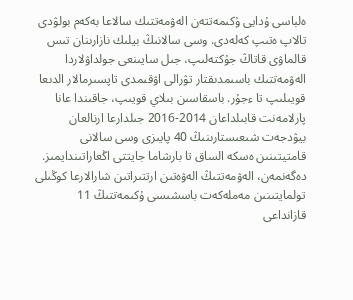ەلباسى ۇدايى ۇكىمەتتەن الەۋمەتتىك سالاعا بەكەم بولۋدى تالاپ ەتىپ كەلەدى. وسى سالانىڭ بيلىك نازارىنان تىس قالماۋى قاتاڭ جۇكتەلىپ، جىل سايىنعى جولداۋلاردا الەۋمەتتىك باسىمدىقتار تۋرالى اۋقىمدى تاپسىرمالار الدىعا قويىلىپ تا ءجۇر. باسقاسىن بىلاي قويىپ، جاقىندا عانا پارلامەنت قابىلداعان 2014-2016 جىلدارعا ارنالعان بيۋدجەت شىعىستارىنىڭ 40 پايىزى وسى سالانى قامتيتىنىن ەسكە الساق تا بارشاما جايتتى اڭعاراتىندايمىز. دەگەنمەن، الەۋمەتتىڭ الەۋەتىن ارتتىراتىن شارالارعا كوڭىلى تولمايتىنىن مەملەكەت باسشىسى ۇكىمەتتىڭ 11 قازانداعى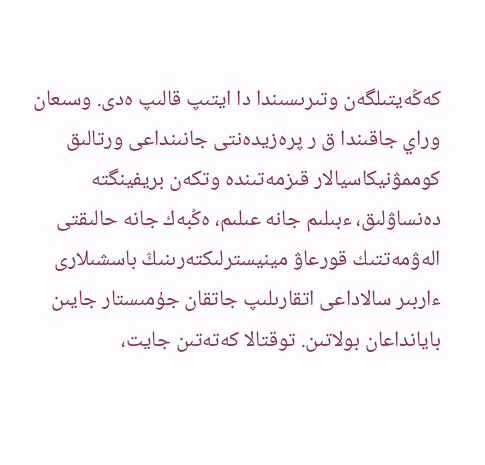كەڭەيتىلگەن وتىرىسىندا دا ايتىپ قالىپ ەدى. وسىعان وراي جاقىندا ق ر پرەزيدەنتى جانىنداعى ورتالىق كوممۋنيكاسيالار قىزمەتىندە وتكەن بريفينگتە دەنساۋلىق، ءبىلىم جانە عىلىم، ەڭبەك جانە حالىقتى الەۋمەتتىك قورعاۋ مينيسترلىكتەرىنىڭ باسشىلارى ءاربىر سالاداعى اتقارىلىپ جاتقان جۇمىستار جايىن بايانداعان بولاتىن. توقتالا كەتەتىن جايت،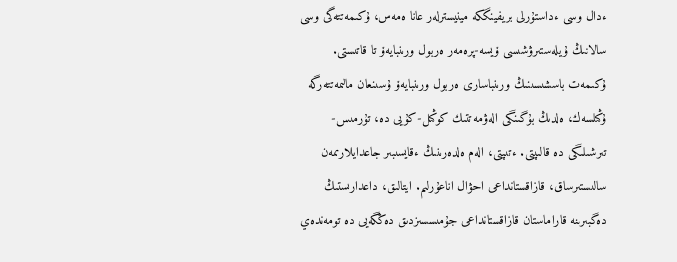ءدال وسى ءداستۇرلى بريفينگكە مينيسترلەر عانا ەمەس، ۇكىمەتتەگى وسى سالانىڭ ۇيلەستىرۋشىسى ۆيسە-پرەمەر ەربول ورىنبايەۆ تا قاتىستى.
ۇكىمەت باسشىسىنىڭ ورىنباسارى ەربول ورىنبايەۆ ۇسىنعان مالىمەتتەرگە ۇڭىلسەك، ەلدىڭ بۇگىنگى الەۋمەتتىك كوڭىل-كۇيى دە، تۇرمىس-تىرشىلىگى دە قالىپتى. ءتىپتى، الەم ەلدەرىنىڭ ءقايسىبىر جاعدايلارىمەن سالىستىرساق، قازاقستانداعى احۋال اناعۇرلىم. ايتالىق، داعدارىستىڭ دەگبىرىنە قاراماستان قازاقستانداعى جۇمىسسىزدىق دەڭگەيى دە تومەندەي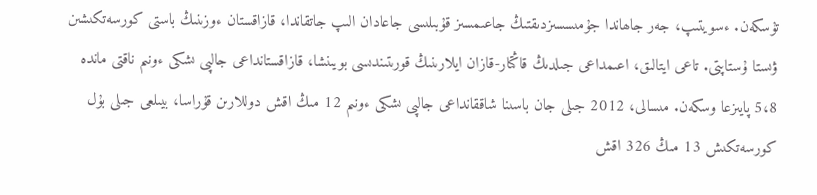تۇسكەن. ءسويتىپ، جەر جاھاندا جۇمىسسىزدىقتىڭ جاعىمسىز قۇبىلىسى جاعادان الىپ جاتقاندا، قازاقستان ءوزىنىڭ باستى كورسەتكىشىن ۋىستا ۇستاپتى. تاعى ايتالىق، اعىمداعى جىلدىڭ قاڭتار-قازان ايلارىنىڭ قورىتىندىسى بويىنشا، قازاقستانداعى جالپى ىشكى ءونىم ناقتى ماندە 5،8 پايىزعا وسكەن. مىسالى، 2012 جىلى جان باسىنا شاققانداعى جالپى ىشكى ءونىم 12 مىڭ اقش دوللارىن قۇراسا، بيىلعى جىلى بۇل كورسەتكىش 13 مىڭ 326 اقش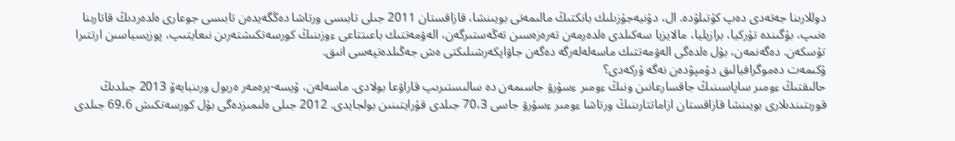دوللارىنا جەتەدى دەپ كۇتىلۋدە. ال، دۇنيەجۇزىلىك بانكتىڭ مالىمەتى بويىنشا، قازاقستان 2011 جىلى تابىسى ورتاشا دەڭگەيدەن تابىسى جوعارى ەلدەردىڭ قاتارىنا ەنىپ، بۇگىندە تۇركيا، برازيليا، مالايزيا سەكىلدى ەلدەرمەن تەرەزەسىن تەڭەستىرگەن، الەۋمەتتىك باعىتتاعى ءوزىنىڭ كورسەتكىشتەرىن نىعايتىپ، پوزيسياسىن ارتتىرا تۇسكەن. دەگەنمەن، بۇل ەلدەگى الەۋمەتتىك ماسەلەلەرگە دەگەن جاۋاپكەرشىلىكتى ەش جەڭىلدەتپەسى انىق.
ۇكىمەت دەموگرافيالىق دۇمپۋدەن نەگە ۇركەدى؟
حالىقتىڭ ءومىر ساپاسىنىڭ جاقسارعانىن ونىڭ ءومىر ءسۇرۋ جاسىمەن دە سالىستىرىپ قاراۋعا بولادى. ماسەلەن، ۆيسە-پرەمەر ەربول ورىنبايەۆ 2013 جىلدىڭ قورىتىندىلارى بويىنشا قازاقستان ازاماتتارىنىڭ ورتاشا ءومىر ءسۇرۋ جاسى 70،3 جىلدى قۇرايتىنىن بولجايدى. 2012 جىلى ەلىمىزدەگى بۇل كورسەتكىش 69،6 جىلدى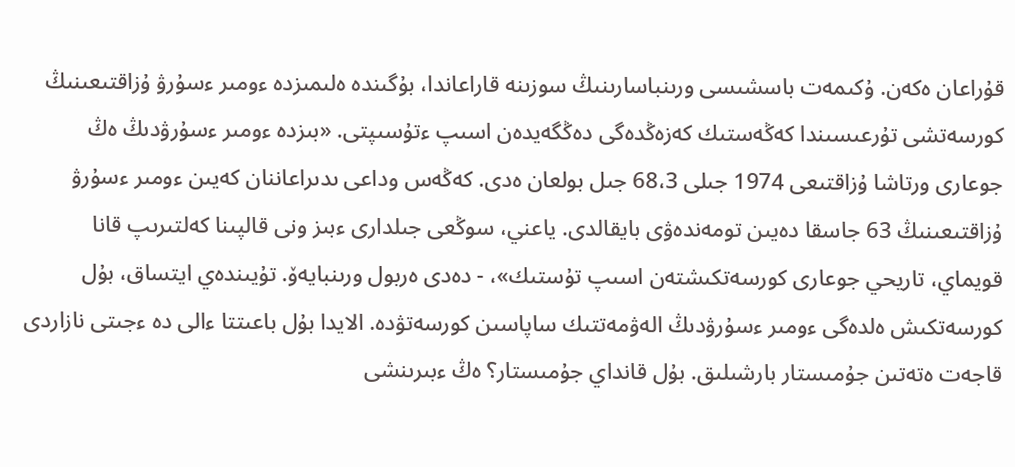قۇراعان ەكەن. ۇكىمەت باسشىسى ورىنباسارىنىڭ سوزىنە قاراعاندا، بۇگىندە ەلىمىزدە ءومىر ءسۇرۋ ۇزاقتىعىنىڭ كورسەتشى تۇرعىسىندا كەڭەستىك كەزەڭدەگى دەڭگەيدەن اسىپ ءتۇسىپتى. «بىزدە ءومىر ءسۇرۋدىڭ ەڭ جوعارى ورتاشا ۇزاقتىعى 1974 جىلى 68،3 جىل بولعان ەدى. كەڭەس وداعى ىدىراعاننان كەيىن ءومىر ءسۇرۋ ۇزاقتىعىنىڭ 63 جاسقا دەيىن تومەندەۋى بايقالدى. ياعني، سوڭعى جىلدارى ءبىز ونى قالپىنا كەلتىرىپ قانا قويماي، تاريحي جوعارى كورسەتكىشتەن اسىپ تۇستىك»، - دەدى ەربول ورىنبايەۆ. تۇيىندەي ايتساق، بۇل كورسەتكىش ەلدەگى ءومىر ءسۇرۋدىڭ الەۋمەتتىك ساپاسىن كورسەتۋدە. الايدا بۇل باعىتتا ءالى دە ءجىتى نازاردى قاجەت ەتەتىن جۇمىستار بارشىلىق. بۇل قانداي جۇمىستار؟ ەڭ ءبىرىنشى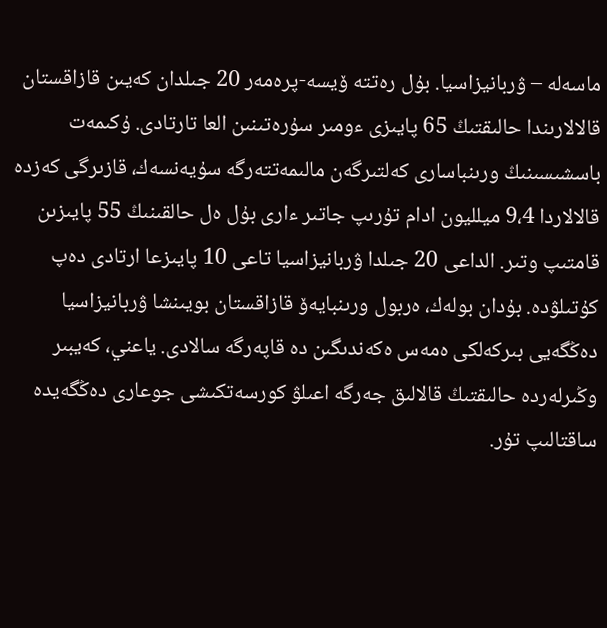ماسەلە – ۋربانيزاسيا. بۇل رەتتە ۆيسە-پرەمەر 20 جىلدان كەيىن قازاقستان قالالارىندا حالىقتىڭ 65 پايىزى ءومىر سۇرەتىنىن العا تارتادى. ۇكىمەت باسشىسىنىڭ ورىنباسارى كەلتىرگەن مالىمەتتەرگە سۇيەنسەك، قازىرگى كەزدە قالالاردا 9،4 ميلليون ادام تۇرىپ جاتىر ءارى بۇل ەل حالقىنىڭ 55 پايىزىن قامتىپ وتىر. الداعى 20 جىلدا ۋربانيزاسيا تاعى 10 پايىزعا ارتادى دەپ كۇتىلۋدە. بۇدان بولەك، ەربول ورىنبايەۆ قازاقستان بويىنشا ۋربانيزاسيا دەڭگەيى بىركەلكى ەمەس ەكەندىگىن دە قاپەرگە سالادى. ياعني، كەيبىر وڭىرلەردە حالىقتىڭ قالالىق جەرگە اعىلۋ كورسەتكىشى جوعارى دەڭگەيدە ساقتالىپ تۇر.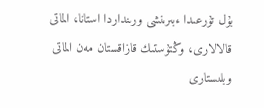بۇل تۇرعىدا ءبىرىنشى ورىنداردا استانا، الماتى قالالارى، وڭتۇستىك قازاقستان مەن الماتى وبلىستارى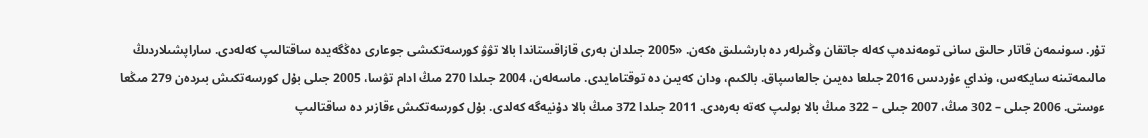تۇر. سونىمەن قاتار حالىق سانى تومەندەپ كەلە جاتقان وڭىرلەر دە بارشىلىق ەكەن. «2005 جىلدان بەرى قازاقستاندا بالا تۋۋ كورسەتكىشى جوعارى دەڭگەيدە ساقتالىپ كەلەدى. ساراپشىلاردىڭ مالىمەتىنە سايكەس، ونداي ءۇردىس 2016 جىلعا دەيىن جالعاسپاق. بالكىم، ودان كەيىن دە توقتامايدى. ماسەلەن، 2004 جىلدا 270 مىڭ ادام تۋسا، 2005 جىلى بۇل كورسەتكىش بىردەن 279 مىڭعا ءوستى. 2006 جىلى – 302 مىڭ، 2007 جىلى – 322 مىڭ بالا بولىپ كەتە بەرەدى. 2011 جىلدا 372 مىڭ بالا دۇنيەگە كەلدى. بۇل كورسەتكىش ءقازىر دە ساقتالىپ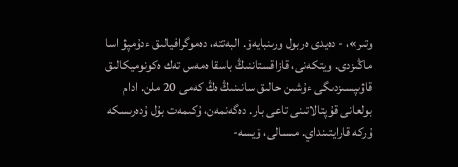وتىر»، - دەيدى ەربول ورىنبايەۆ. البەتتە، دەموگرافيالىق ءدۇمپۋ اسا ماڭىزدى. ويتكەنى، قازاقستاننىڭ باسقا ەمەس تەك ەكونوميكالىق قاۋىپسىزدىگى ءۇشىن حالىق سانىنىڭ ەڭ كەمى 20 ملن. ادام بولعانى قۇپتالاتىنى تاعى بار. دەگەنمەن، ۇكىمەت بۇل ۇدەرىسكە ۇركە قارايتىنداي. مىسالى، ۆيسە-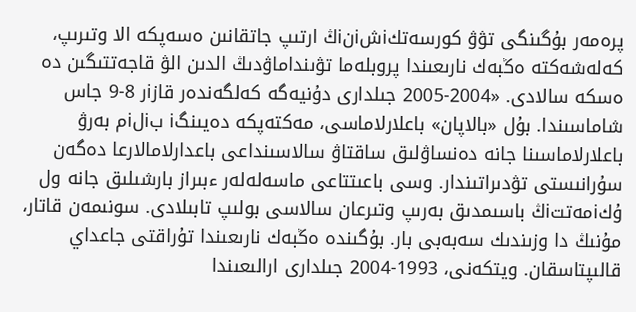پرەمەر بۇگىنگى تۋۋ كورسەتكiشiنiڭ ارتىپ جاتقانىن ەسەپكە الا وتىرىپ، كەلەشەكتە ەڭبەك نارىعىندا پروبلەما تۋىنداماۋدىڭ الدىن الۋ قاجەتتىگىن دە ەسكە سالادى. «2004-2005 جىلدارى دۇنيەگە كەلگەندەر قازiر 8-9 جاس شاماسىندا. بۇل «بالاپان» باعلارلاماسى، مەكتەپكە دەيىنگi بiلiم بەرۋ باعلارلاماسىنا جانە دەنساۋلىق ساقتاۋ سالاسىنداعى باعدارلامالارعا دەگەن سۇرانىستى تۋدىراتىندار. وسى باعىتتاعى ماسەلەلەر ءبىراز بارشىلىق جانە ول ۇكiمەتتiڭ باسىمدىق بەرىپ وتىرعان سالاسى بولىپ تابىلادى. سونىمەن قاتار، مۇنىڭ دا وزىندىك سەبەبى بار. بۇگىندە ەڭبەك نارىعىندا تۇراقتى جاعداي قالىپتاسقان. ويتكەنى، 1993-2004 جىلدارى ارالىعىندا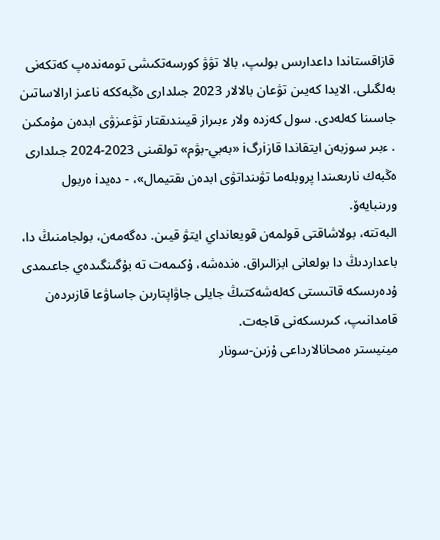قازاقستاندا داعدارىس بولىپ، بالا تۋۋ كورسەتكىشى تومەندەپ كەتكەنى بەلگىلى. الايدا كەيىن تۋعان بالالار 2023 جىلدارى ەڭبەككە ناعىز ارالاساتىن جاسىنا كەلەدى. سول كەزدە ولار ءبىراز قيىندىقتار تۋعىزۋى ابدەن مۇمكىن . ءبىر سوزبەن ايتقاندا قازiرگi «بەبي-بۋم» تولقىنى 2023-2024 جىلدارى ەڭبەك نارىعىندا پروبلەما تۋىنداتۋى ابدەن ىقتيمال»، - دەيدi ەربول ورىنبايەۆ.
البەتتە، بولاشاقتى قولمەن قويعانداي ايتۋ قيىن. دەگەمەن، بولجامنىڭ دا، باعداردىڭ دا بولعانى ابزالىراق. ەندەشە، ۇكىمەت تە بۇگىنگىدەي جاعىمدى ۇدەرىسكە قاتىستى كەلەشەكتىڭ جايلى جاۋاپتارىن جاساۋعا قازىردەن قامدانىپ، كىرىسكەنى قاجەت.
مينيستر ەمحانالارداعى ۇزىن-سونار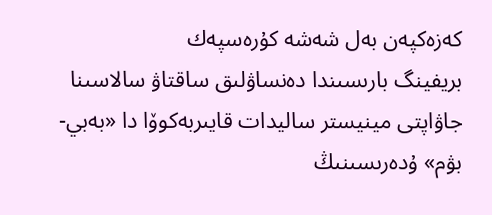كەزەكپەن بەل شەشە كۇرەسپەك
بريفينگ بارىسىندا دەنساۋلىق ساقتاۋ سالاسىنا جاۋاپتى مينيستر ساليدات قايىربەكوۆا دا «بەبي-بۋم» ۇدەرىسىنىڭ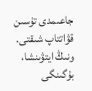جاعىمدى تۇسىن قۋاتتاپ شىقتى. ونىڭ ايتۋىنشا، بۇگىنگى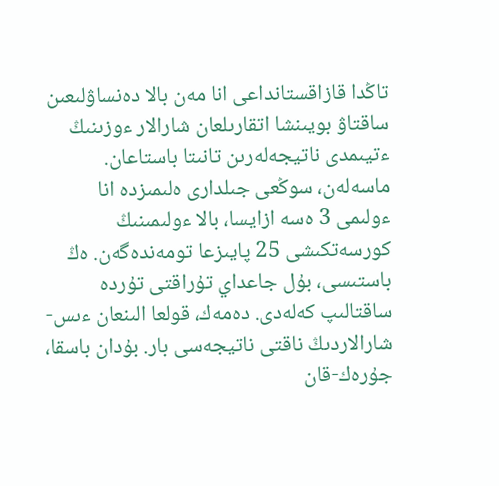تاڭدا قازاقستانداعى انا مەن بالا دەنساۋلىعىن ساقتاۋ بويىنشا اتقارىلعان شارالار ءوزىنىڭ ءتيىمدى ناتيجەلەرىن تانىتا باستاعان. ماسەلەن، سوڭعى جىلدارى ەلىمىزدە انا ءولىمى 3 ەسە ازايسا، بالا ءولىمىنىڭ كورسەتكىشى 25 پايىزعا تومەندەگەن. ەڭ باستىسى، بۇل جاعداي تۇراقتى تۇردە ساقتالىپ كەلەدى. دەمەك، قولعا الىنعان ءىس-شارالاردىڭ ناقتى ناتيجەسى بار. بۇدان باسقا، جۇرەك-قان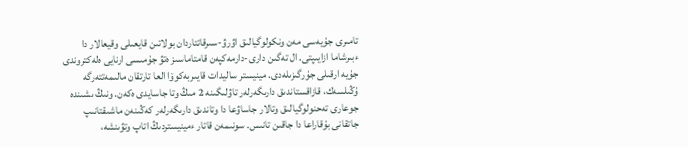تامىرى جۇيەسى مەن ونكولوگيالىق اۋرۋ-سىرقاتتاردان بولاتىن قايعىلى وقيعالار دا ءبىرشاما ازايىپتى. ال تەگىن دارى-دارمەكپەن قامتاماسىز ەتۋ جۇمىسى ارنايى ەلەكتروندى جۇيە ارقىلى جۇرگىزىلەدى. مينيستر ساليدات قايىربەكوۆا العا تارتقان مالىمەتتەرگە ۇڭىلسەك، قازاقستاندىق دارىگەرلەر تاۋلىگىنە 2 مىڭ وتا جاسايدى ەكەن. ونىڭ ىشىندە جوعارى تەحنولوگيالىق وتالار جاساۋعا دا وتاندىق دارىگەرلەر كەڭىنەن ماشىقتانىپ جاتقانى بۇقاراعا دا جاقىن تانىس. سونىمەن قاتار ءمينيستردىڭ اتاپ وتۋىنشە،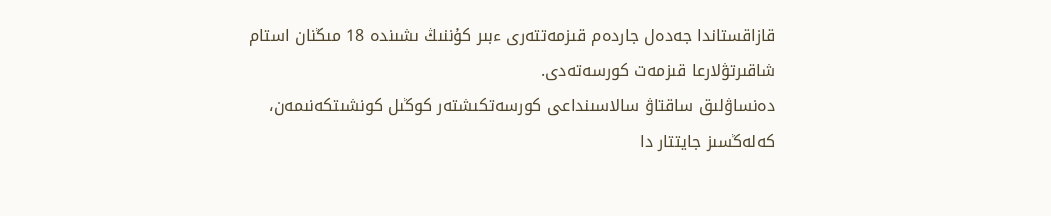قازاقستاندا جەدەل جاردەم قىزمەتتەرى ءبىر كۇننىڭ ىشىندە 18 مىڭنان استام شاقىرتۋلارعا قىزمەت كورسەتەدى.
دەنساۋلىق ساقتاۋ سالاسىنداعى كورسەتكىشتەر كوڭىل كونشىتكەنىمەن، كەلەڭسىز جايتتار دا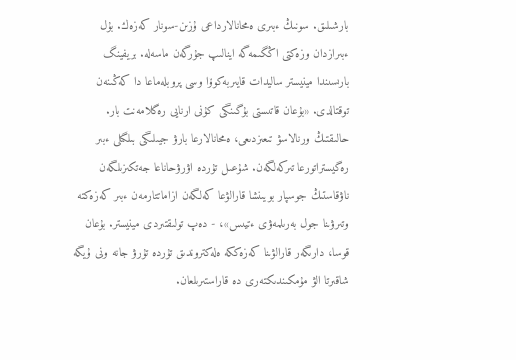بارشىلىق. سونىڭ ءبىرى ەمحانالارداعى ۇزىن-سونار كەزەك. بۇل ءبىرازدان وزەكتى اڭگىمەگە اينالىپ جۇرگەن ماسەلە. بريفينگ بارىسىندا مينيستر ساليدات قايىربەكوۆا وسى پروبلەماعا دا كەڭىنەن توقتالدى. «بۇعان قاتىستى بۇگىنگى كۇنى ارنايى رەگلامەنت بار. حالىقتىڭ ورنالاسۋ تىعىزدىعى، ەمحانالارعا بارۋ جيىلىگى بىلگىلى ءبىر رەگيستراتورعا تىركەلگەن. شۇعىل تۇردە اۋرۋحاناعا جەتكىزىلگەن ناۋقاستىڭ جوسپار بويىنشا قارالۋعا كەلگەن ازاماتتارمەن ءبىر كەزەكتە وتىرۋىنا جول بەرىلمەۋى ءتيىس»، - دەپ تولىقتىردى مينيستر. بۇعان قوسا، دارىگەر قارالۋىنا كەزەككە ەلەكتروندىق تۇردە تۇرۋ جانە ونى ۇيگە شاقىرتا الۋ مۇمكىندىكتەرى دە قاراستىرىلعان.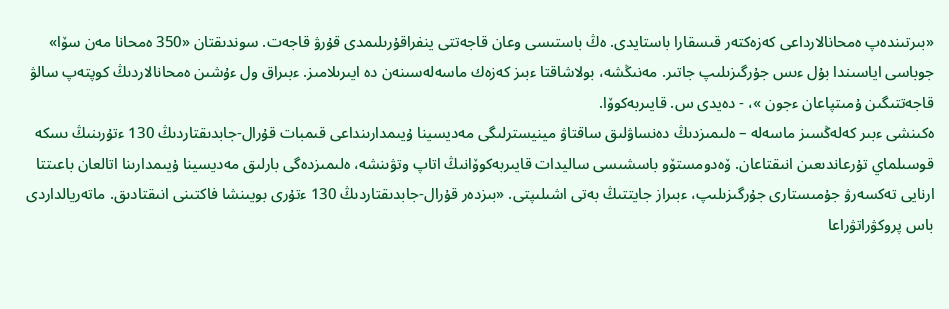«بىرتىندەپ ەمحانالارداعى كەزەكتەر قىسقارا باستايدى. ەڭ باستىسى وعان قاجەتتى ينفراقۇرىلىمدى قۇرۋ قاجەت. سوندىقتان «350 ەمحانا مەن سۆا» جوباسى اياسىندا بۇل ءىس جۇرگىزىلىپ جاتىر. مەنىڭشە، بولاشاقتا ءبىز كەزەك ماسەلەسىنەن دە ايىرىلامىز. ءبىراق ول ءۇشىن ەمحانالاردىڭ كوپتەپ سالۋ قاجەتتىگىن ۇمىتپاعان ءجون »، - دەيدى س. قايىربەكوۆا.
ەكىنشى ءبىر كەلەڭسىز ماسەلە – ەلىمىزدىڭ دەنساۋلىق ساقتاۋ مينيسترلىگى مەديسينا ۇيىمدارىنداعى قىمبات قۇرال-جابدىقتاردىڭ 130 ءتۇرىنىڭ ىسكە قوسىلماي تۇرعاندىعىن انىقتاعان. ۆەدومستۆو باسشىسى ساليدات قايىربەكوۆانىڭ اتاپ وتۋىنشە، ەلىمىزدەگى بارلىق مەديسينا ۇيىمدارىنا اتالعان باعىتتا ارنايى تەكسەرۋ جۇمىستارى جۇرگىزىلىپ، ءبىراز جايتتىڭ بەتى اشىلىپتى. «بىزدەر قۇرال-جابدىقتاردىڭ 130 ءتۇرى بويىنشا فاكتىنى انىقتادىق. ماتەريالداردى باس پروكۋراتۋراعا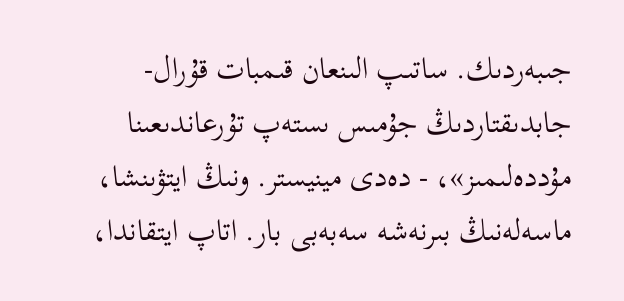جىبەردىك. ساتىپ الىنعان قىمبات قۇرال-جابدىقتاردىڭ جۇمىس ىستەپ تۇرعاندىعىنا مۇددەلىمىز»، - دەدى مينيستر. ونىڭ ايتۋىنشا، ماسەلەنىڭ بىرنەشە سەبەبى بار. اتاپ ايتقاندا،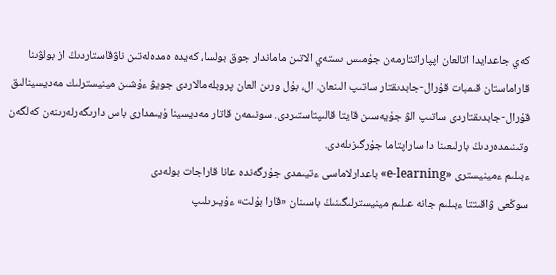كەي جاعدايدا اتالعان اپپاراتتارمەن جۇمىس ىستەي الاتىن ماماندار جوق بولسا، كەيدە ەمدەلەتىن ناۋقاستاردىڭ از بولۋىنا قاراماستان قىمبات قۇرال-جابدىقتار ساتىپ الىنعان. ال، بۇل ورىن العان پروبلەمالاردى جويۋ ءۇشىن مينيسترلىك مەديسينالىق قۇرال-جابدىقتاردى ساتىپ الۋ جۇيەسىن قايتا قالىپتاستىردى. سونىمەن قاتار مەديسينا ۇيىمدارى باس دارىگەرلەرىنەن كەلگەن وتىنىمدەردىڭ بارلىعىنا دا ساراپتاما جۇرگىزىلەدى.
ءبىلىم ءمينيسترى «e-learning» باعدارلاماسى ءتيىمدى جۇرگەندە عانا قاراجات بولەدى
سوڭعى ۋاقىتتا ءبىلىم جانە عىلىم مينيسترلىگىنىڭ باسىنان «قارا بۇلت» ءۇيىرىلىپ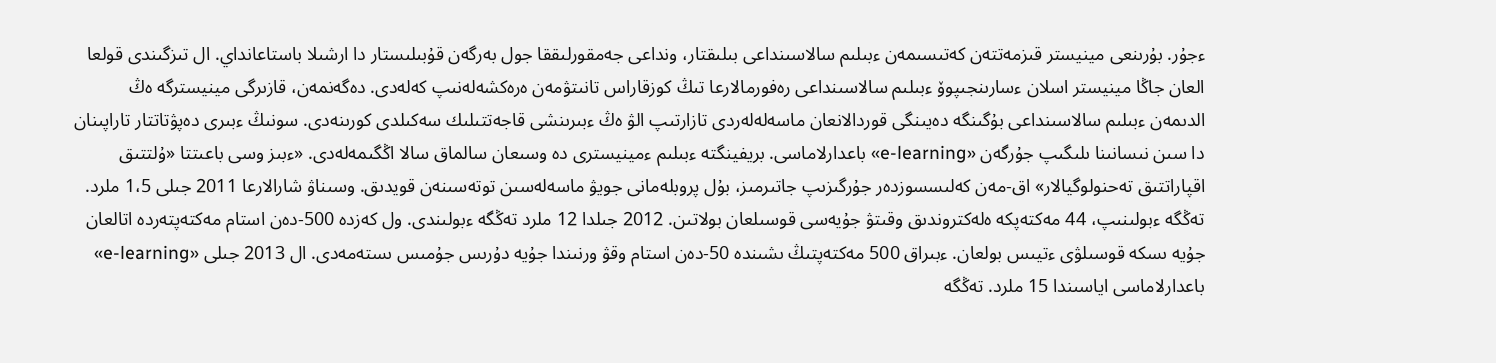ءجۇر. بۇرىنعى مينيستر قىزمەتتەن كەتىسىمەن ءبىلىم سالاسىنداعى بىلىقتار، ونداعى جەمقورلىققا جول بەرگەن قۇبىلىستار دا ارشىلا باستاعانداي. ال تىزگىندى قولعا العان جاڭا مينيستر اسلان ءسارىنجىپوۆ ءبىلىم سالاسىنداعى رەفورمالارعا تىڭ كوزقاراس تانىتۋمەن ەرەكشەلەنىپ كەلەدى. دەگەنمەن، قازىرگى مينيسترگە ەڭ الدىمەن ءبىلىم سالاسىنداعى بۇگىنگە دەيىنگى قوردالانعان ماسەلەلەردى تازارتىپ الۋ ەڭ ءبىرىنشى قاجەتتىلىك سەكىلدى كورىنەدى. سونىڭ ءبىرى دەپۋتاتتار تاراپىنان دا سىن نىسانىنا ىلىگىپ جۇرگەن «e-learning» باعدارلاماسى. بريفينگتە ءبىلىم ءمينيسترى دە وسىعان سالماق سالا اڭگىمەلەدى. «ءبىز وسى باعىتتا «ۇلتتىق اقپاراتتىق تەحنولوگيالار» اق-مەن كەلىسسوزدەر جۇرگىزىپ جاتىرمىز، بۇل پروبلەمانى جويۋ ماسەلەسىن توتەسىنەن قويدىق. وسىناۋ شارالارعا 2011 جىلى 1،5 ملرد. تەڭگە ءبولىنىپ، 44 مەكتەپكە ەلەكتروندىق وقىتۋ جۇيەسى قوسىلعان بولاتىن. 2012 جىلدا 12 ملرد تەڭگە ءبولىندى. ول كەزدە 500-دەن استام مەكتەپتەردە اتالعان جۇيە ىسكە قوسىلۋى ءتيىس بولعان. ءبىراق 500 مەكتەپتىڭ ىشىندە 50-دەن استام وقۋ ورنىندا جۇيە دۇرىس جۇمىس ىستەمەدى. ال 2013 جىلى «e-learning» باعدارلاماسى اياسىندا 15 ملرد. تەڭگە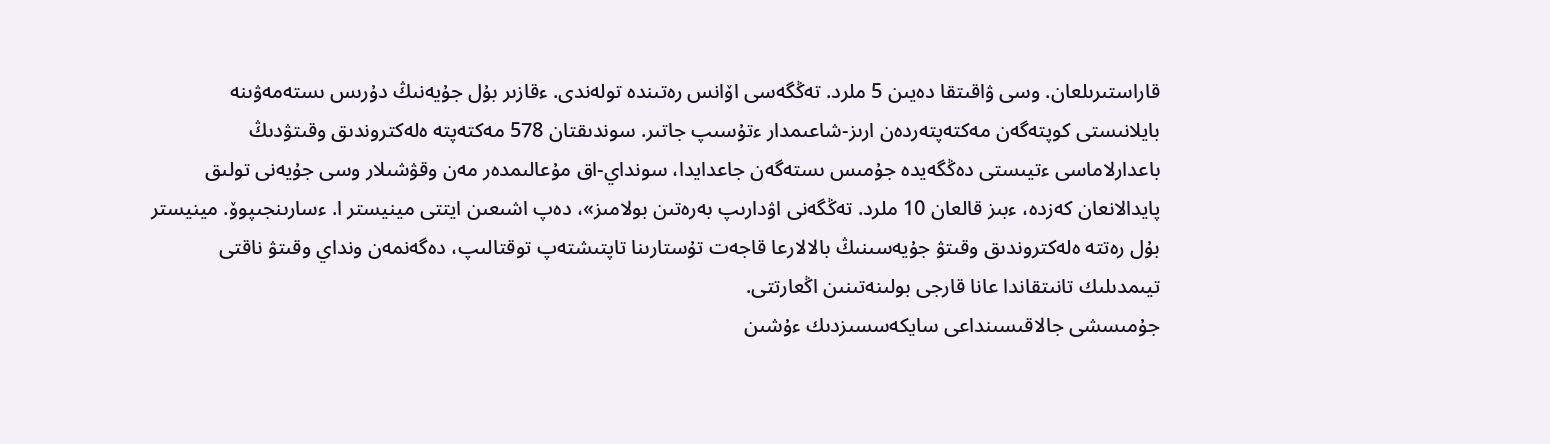قاراستىرىلعان. وسى ۋاقىتقا دەيىن 5 ملرد. تەڭگەسى اۆانس رەتىندە تولەندى. ءقازىر بۇل جۇيەنىڭ دۇرىس ىستەمەۋىنە بايلانىستى كوپتەگەن مەكتەپتەردەن ارىز-شاعىمدار ءتۇسىپ جاتىر. سوندىقتان 578 مەكتەپتە ەلەكتروندىق وقىتۋدىڭ باعدارلاماسى ءتيىستى دەڭگەيدە جۇمىس ىستەگەن جاعدايدا، سونداي-اق مۇعالىمدەر مەن وقۋشىلار وسى جۇيەنى تولىق پايدالانعان كەزدە، ءبىز قالعان 10 ملرد. تەڭگەنى اۋدارىپ بەرەتىن بولامىز»، دەپ اشىعىن ايتتى مينيستر ا. ءسارىنجىپوۆ. مينيستر بۇل رەتتە ەلەكتروندىق وقىتۋ جۇيەسىنىڭ بالالارعا قاجەت تۇستارىنا تاپتىشتەپ توقتالىپ، دەگەنمەن ونداي وقىتۋ ناقتى تيىمدىلىك تانىتقاندا عانا قارجى بولىنەتىنىن اڭعارتتى.
جۇمىسشى جالاقىسىنداعى سايكەسسىزدىك ءۇشىن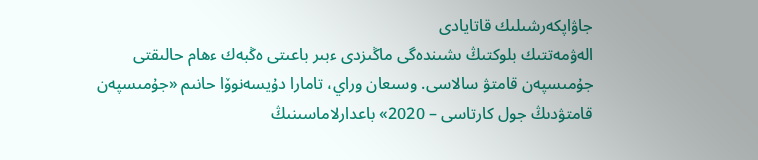جاۋاپكەرشىلىك قاتايادى
الەۋمەتتىك بلوكتىڭ ىشىندەگى ماڭىزدى ءبىر باعىتى ەڭبەك ءھام حالىقتى جۇمىسپەن قامتۋ سالاسى. وسىعان وراي، تامارا دۇيسەنوۆا حانىم «جۇمىسپەن قامتۋدىڭ جول كارتاسى – 2020» باعدارلاماسىنىڭ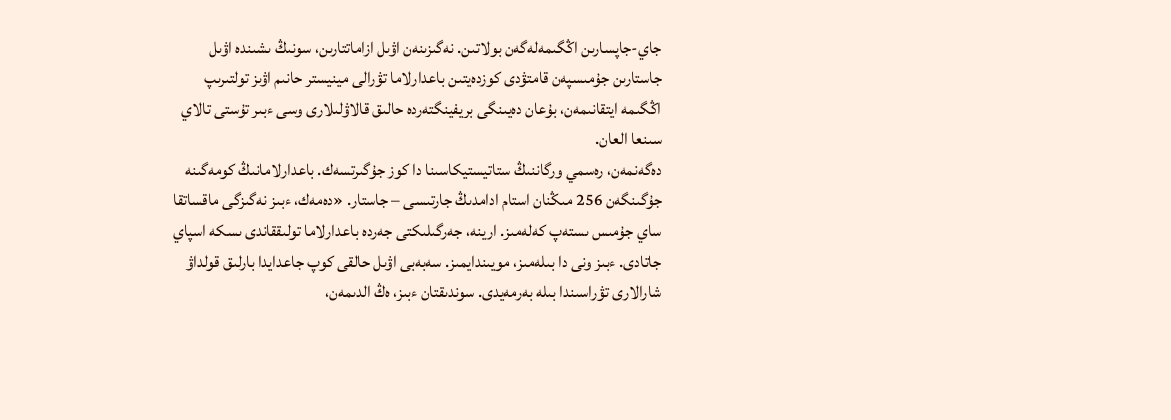جاي-جاپسارىن اڭگىمەلەگەن بولاتىن. نەگىزىنەن اۋىل ازاماتتارىن، سونىڭ ىشىندە اۋىل جاستارىن جۇمىسپەن قامتۋدى كوزدەيتىن باعدارلاما تۋرالى مينيستر حانىم اۋىز تولتىرىپ اڭگىمە ايتقانىمەن، بۇعان دەيىنگى بريفينگتەردە حالىق قالاۋلىلارى وسى ءبىر تۇستى تالاي سىنعا العان.
دەگەنمەن، رەسمي ورگاننىڭ ستاتيستيكاسىنا دا كوز جۇگىرتسەك. باعدارلامانىڭ كومەگىنە جۇگىنگەن 256 مىڭنان استام ادامدىڭ جارتىسى – جاستار. «دەمەك، ءبىز نەگىزگى ماقساتقا ساي جۇمىس ىستەپ كەلەمىز. ارينە، جەرگىلىكتى جەردە باعدارلاما تولىققاندى ىسكە اسپاي جاتادى. ءبىز ونى دا بىلەمىز، مويىندايمىز. سەبەبى اۋىل حالقى كوپ جاعدايدا بارلىق قولداۋ شارالارى تۋراسىندا بىلە بەرمەيدى. سوندىقتان ءبىز، ەڭ الدىمەن،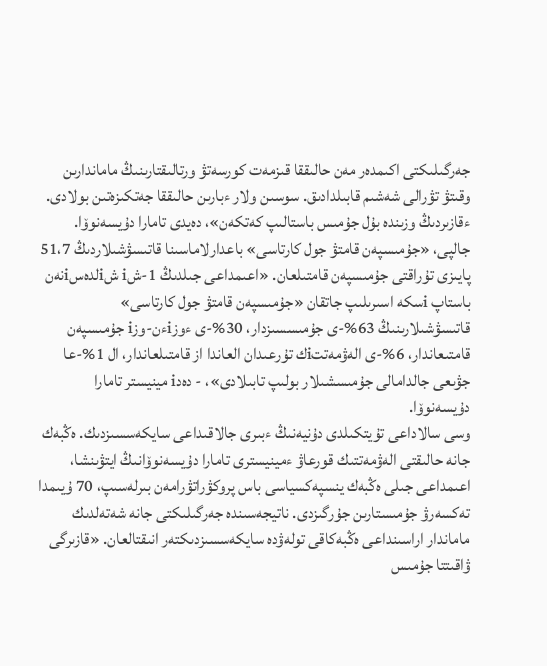جەرگىلىكتى اكىمدەر مەن حالىققا قىزمەت كورسەتۋ ورتالىقتارىنىڭ ماماندارىن وقىتۋ تۋرالى شەشىم قابىلدادىق. سوسىن ولار ءبارىن حالىققا جەتكىزەتىن بولادى. ءقازىردىڭ وزىندە بۇل جۇمىس باستالىپ كەتكەن»، دەيدى تامارا دۇيسەنوۆا. جالپى، «جۇمىسپەن قامتۋ جول كارتاسى» باعدارلاماسىنا قاتىسۋشىلاردىڭ 51،7 پايىزى تۇراقتى جۇمىسپەن قامتىلعان. «اعىمداعى جىلدىڭ 1-شi شiلدەسiنەن باستاپ iسكە اسىرىلىپ جاتقان «جۇمىسپەن قامتۋ جول كارتاسى» قاتىسۋشىلارىنىڭ 63%-ى جۇمىسسىزدار، 30%-ى ءوزiءن-وزi جۇمىسپەن قامتىعاندار، 6%-ى الەۋمەتتiك تۇرعىدان العاندا از قامتىلعاندار، ال 1%-عا جۋىعى جالدامالى جۇمىسشىلار بولىپ تابىلادى»، - دەدi مينيستر تامارا دۇيسەنوۆا.
وسى سالاداعى تۇيتكىلدى دۇنيەنىڭ ءبىرى جالاقىداعى سايكەسسىزدىك. ەڭبەك جانە حالىقتى الەۋمەتتىك قورعاۋ ءمينيسترى تامارا دۇيسەنوۆانىڭ ايتۋىنشا، اعىمداعى جىلى ەڭبەك ينسپەكسياسى باس پروكۋراتۋرامەن بىرلەسىپ، 70 ۇيىمدا تەكسەرۋ جۇمىستارىن جۇرگىزدى. ناتيجەسىندە جەرگىلىكتى جانە شەتەلدىك ماماندار اراسىنداعى ەڭبەكاقى تولەۋدە سايكەسسىزدىكتەر انىقتالعان. «قازىرگى ۋاقىتتا جۇمىس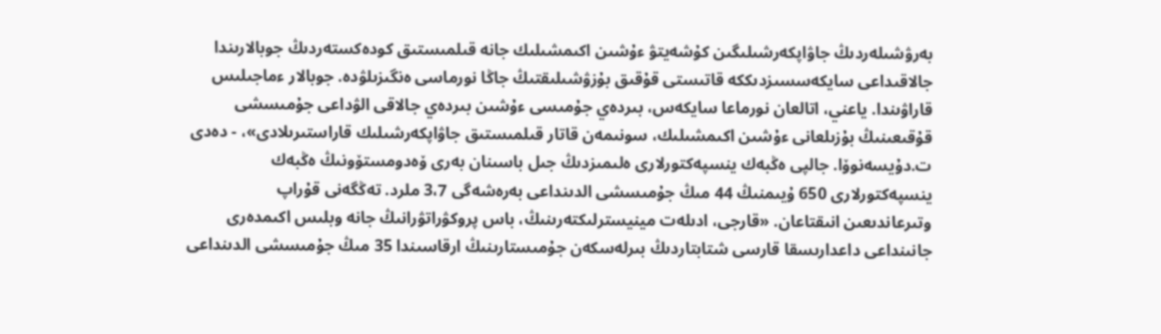بەرۋشىلەردىڭ جاۋاپكەرشىلىگىن كۇشەيتۋ ءۇشىن اكىمشىلىك جانە قىلمىستىق كودەكستەردىڭ جوبالارىندا جالاقىداعى سايكەسسىزدىككە قاتىستى قۇقىق بۇزۋشىلىقتىڭ جاڭا نورماسى ەنگىزىلۋدە. جوبالار ءماجىلىس قاراۋىندا. ياعني، اتالعان نورماعا سايكەس، بىردەي جۇمىسى ءۇشىن بىردەي جالاقى الۋداعى جۇمىسشى قۇقىعىنىڭ بۇزىلعانى ءۇشىن اكىمشىلىك، سونىمەن قاتار قىلمىستىق جاۋاپكەرشىلىك قاراستىرىلادى»، - دەدى ت.دۇيسەنوۆا. جالپى ەڭبەك ينسپەكتورلارى ەلىمىزدىڭ جىل باسىنان بەرى ۆەدومستۆونىڭ ەڭبەك ينسپەكتورلارى 650 ۇيىمنىڭ 44 مىڭ جۇمىسشى الدىنداعى بەرەشەگى 3،7 ملرد. تەڭگەنى قۇراپ وتىرعاندىعىن انىقتاعان. «قارجى، ادىلەت مينيسترلىكتەرىنىڭ، باس پروكۋراتۋرانىڭ جانە وبلىس اكىمدەرى جانىنداعى داعدارىسقا قارسى شتابتاردىڭ بىرلەسكەن جۇمىستارىنىڭ ارقاسىندا 35 مىڭ جۇمىسشى الدىنداعى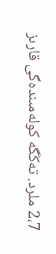2،7 ملرد. تەڭگە كولەمىندەگى قارىز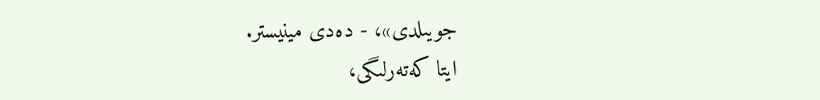جويىلدى»، - دەدى مينيستر.
ايتا كەتەرلىگى،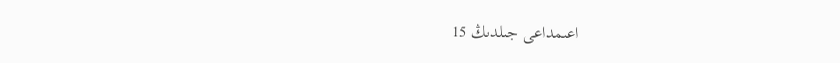اعىمداعى جىلدىڭ 15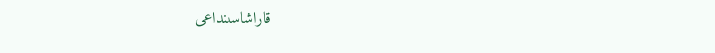قاراشاسىنداعى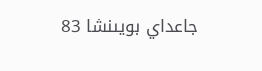جاعداي بويىنشا 83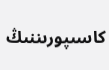كاسىپورىننىڭ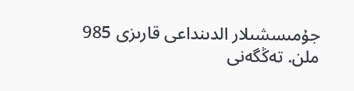جۇمىسشىلار الدىنداعى قارىزى 985 ملن. تەڭگەنى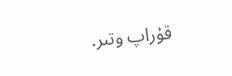قۇراپ وتىر.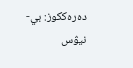دەرەككوز: بي-نيۋس